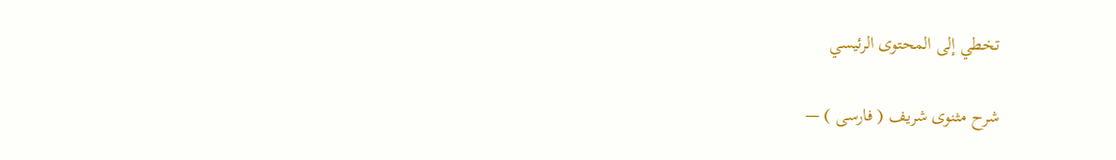تخطي إلى المحتوى الرئيسي

شرح مثنوى شريف ( فارسى ) —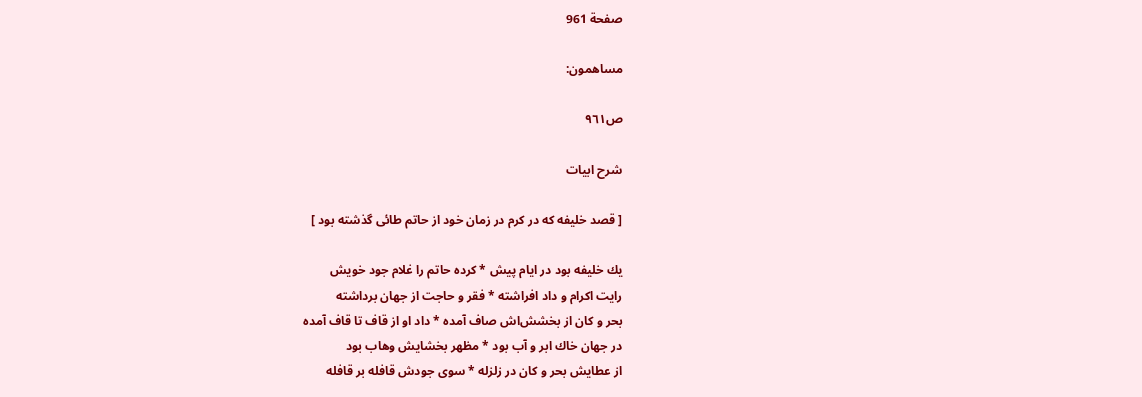صفحة 961

مساهمون:

ص٩٦١

شرح ابيات

[ قصد خليفه كه در كرم در زمان خود از حاتم طائى گذشته بود ]

يك خليفه بود در ايام پيش * كرده حاتم را غلام جود خويش
رايت اكرام و داد افراشته * فقر و حاجت از جهان برداشته
بحر و كان از بخشش‌اش صاف آمده * داد او از قاف تا قاف آمده
در جهان خاك ابر و آب بود * مظهر بخشايش وهاب بود
از عطايش بحر و كان در زلزله * سوى جودش قافله بر قافله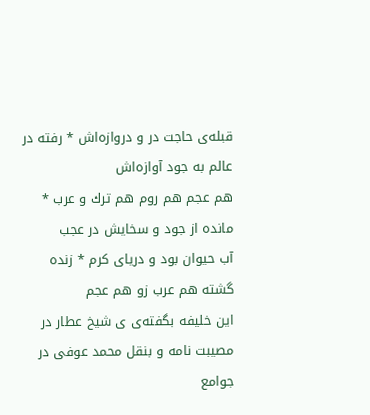قبله‌ى حاجت در و دروازه‌اش * رفته در عالم به جود آوازه‌اش
هم عجم هم روم هم ترك و عرب * مانده از جود و سخايش در عجب
آب حيوان بود و درياى كرم * زنده گشته هم عرب زو هم عجم
اين خليفه بگفته‌ى ى شيخ عطار در مصيبت نامه و بنقل محمد عوفى در جوامع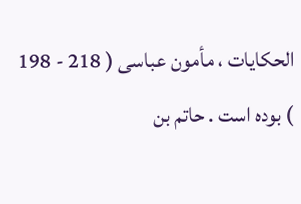الحكايات ، مأمون عباسى ( 218 - 198 ) بوده است . حاتم بن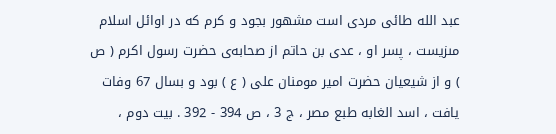عبد الله طائى مردى است مشهور بجود و كرم كه در اوائل اسلام مىزيست ، پسر او ، عدى بن حاتم از صحابه‌ى حضرت رسول اكرم ( ص ) و از شيعيان حضرت امير مومنان على ( ع ) بود و بسال 67 وفات يافت ، اسد الغابه طبع مصر ، ج 3 ، ص 394 - 392 . بيت دوم ،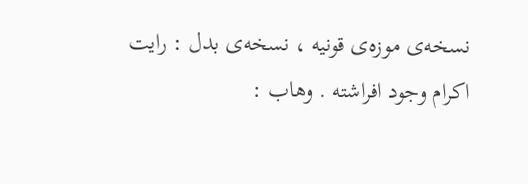نسخه‌ى موزه‌ى قونيه ، نسخه‌ى بدل : رايت اكرام وجود افراشته . وهاب :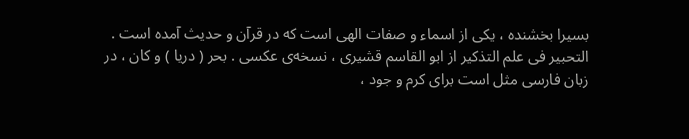بسيرا بخشنده ، يكى از اسماء و صفات الهى است كه در قرآن و حديث آمده است . التحبير فى علم التذكير از ابو القاسم قشيرى ، نسخه‌ى عكسى . بحر ( دريا ) و كان ، در زبان فارسى مثل است براى كرم و جود ،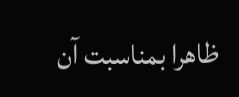ظاهرا بمناسبت آن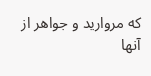كه مرواريد و جواهر از آنها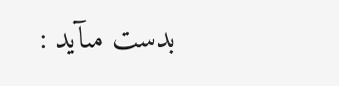بدست مىآيد :